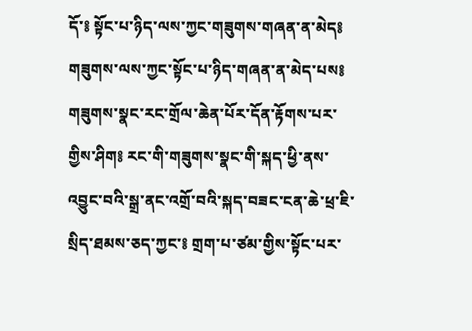དོ་༔ སྟོང་པ་ཉིད་ལས་ཀྱང་གཟུགས་གཞན་ན་མེད༔ གཟུགས་ལས་ཀྱང་སྟོང་པ་ཉིད་གཞན་ན་མེད་པས༔ གཟུགས་སྣང་རང་གྲོལ་ཆེན་པོར་དོན་རྟོགས་པར་གྱིས་ཤིག༔ རང་གི་གཟུགས་སྣང་གི་སྐད་ཕྱི་ནས་འབྱུང་བའི་སྒྲ་ནང་འགྲོ་བའི་སྐད་བཟང་ངན་ཆེ་ཕྲ་ཇི་སྲིད་ཐམས་ཅད་ཀྱང་༔ གྲག་པ་ཙམ་གྱིས་སྟོང་པར་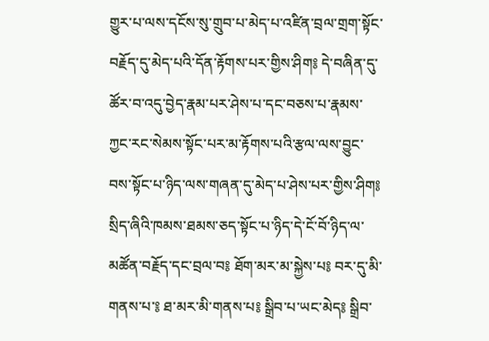གྱུར་པ་ལས་དངོས་སུ་གྲུབ་པ་མེད་པ་འཛིན་བྲལ་གྲག་སྟོང་བརྗོད་དུ་མེད་པའི་དོན་རྟོགས་པར་གྱིས་ཤིག༔ དེ་བཞིན་དུ་ཚོར་བ་འདུ་བྱེད་རྣམ་པར་ཤེས་པ་དང་བཅས་པ་རྣམས་ཀྱང་རང་སེམས་སྟོང་པར་མ་རྟོགས་པའི་རྩལ་ལས་བྱུང་བས་སྟོང་པ་ཉིད་ལས་གཞན་དུ་མེད་པ་ཤེས་པར་གྱིས་ཤིག༔ སྲིད་ཞིའི་ཁམས་ཐམས་ཅད་སྟོང་པ་ཉིད་དེ་ངོ་བོ་ཉིད་ལ་མཚོན་བརྗོད་དང་བྲལ་བ༔ ཐོག་མར་མ་སྐྱེས་པ༔ བར་དུ་མི་གནས་པ་༔ ཐ་མར་མི་གནས་པ༔ སྒྲིབ་པ་ཡང་མེད༔ སྒྲིབ་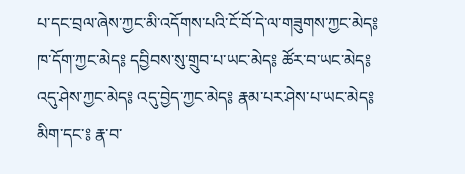པ་དང་བྲལ་ཞེས་ཀྱང་མི་འདོགས་པའི་ངོ་བོ་དེ་ལ་གཟུགས་ཀྱང་མེད༔ ཁ་དོག་ཀྱང་མེད༔ དབྱིབས་སུ་གྲུབ་པ་ཡང་མེད༔ ཚོར་བ་ཡང་མེད༔ འདུ་ཤེས་ཀྱང་མེད༔ འདུ་བྱེད་ཀྱང་མེད༔ རྣམ་པར་ཤེས་པ་ཡང་མེད༔ མིག་དང་༔ རྣ་བ་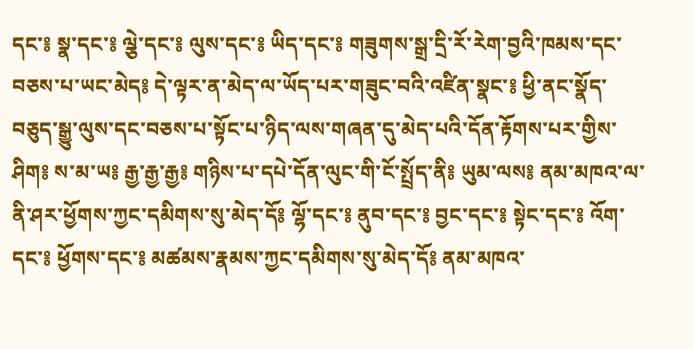དང་༔ སྣ་དང་༔ ལྕེ་དང་༔ ལུས་དང་༔ ཡིད་དང་༔ གཟུགས་སྒྲ་དྲི་རོ་རེག་བྱའི་ཁམས་དང་བཅས་པ་ཡང་མེད༔ དེ་ལྟར་ན་མེད་ལ་ཡོད་པར་གཟུང་བའི་འཛིན་སྣང་༔ ཕྱི་ནང་སྣོད་བཅུད་སྒྱུ་ལུས་དང་བཅས་པ་སྟོང་པ་ཉིད་ལས་གཞན་དུ་མེད་པའི་དོན་རྟོགས་པར་གྱིས་ཤིག༔ ས་མ་ཡ༔ རྒྱ་རྒྱ་རྒྱ༔ གཉིས་པ་དཔེ་དོན་ལུང་གི་ངོ་སྤྲོད་ནི༔ ཡུམ་ལས༔ ནམ་མཁའ་ལ་ནི་ཤར་ཕྱོགས་ཀྱང་དམིགས་སུ་མེད་དོ༔ ལྷོ་དང་༔ ནུབ་དང་༔ བྱང་དང་༔ སྟེང་དང་༔ འོག་དང་༔ ཕྱོགས་དང་༔ མཚམས་རྣམས་ཀྱང་དམིགས་སུ་མེད་དོ༔ ནམ་མཁའ་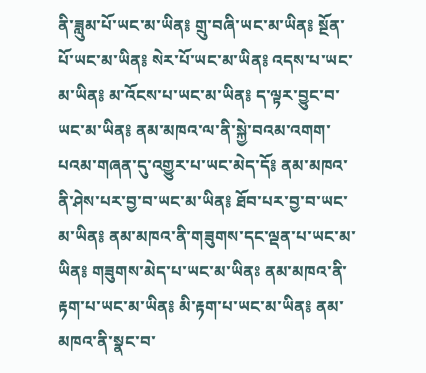ནི་ཟླུམ་པོ་ཡང་མ་ཡིན༔ གྲུ་བཞི་ཡང་མ་ཡིན༔ སྔོན་པོ་ཡང་མ་ཡིན༔ སེར་པོ་ཡང་མ་ཡིན༔ འདས་པ་ཡང་མ་ཡིན༔ མ་འོངས་པ་ཡང་མ་ཡིན༔ ད་ལྟར་བྱུང་བ་ཡང་མ་ཡིན༔ ནམ་མཁའ་ལ་ནི་སྐྱེ་བའམ་འགག་པའམ་གཞན་དུ་འགྱུར་པ་ཡང་མེད་དོ༔ ནམ་མཁའ་ནི་ཤེས་པར་བྱ་བ་ཡང་མ་ཡིན༔ ཐོབ་པར་བྱ་བ་ཡང་མ་ཡིན༔ ནམ་མཁའ་ནི་གཟུགས་དང་ལྡན་པ་ཡང་མ་ཡིན༔ གཟུགས་མེད་པ་ཡང་མ་ཡིནཿ ནམ་མཁའ་ནི་རྟག་པ་ཡང་མ་ཡིན༔ མི་རྟག་པ་ཡང་མ་ཡིན༔ ནམ་མཁའ་ནི་སྣང་བ་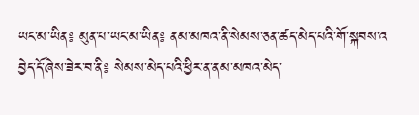ཡང་མ་ཡིན༔ མུན་པ་ཡང་མ་ཡིན༔ ནམ་མཁའ་ནི་སེམས་ཅན་ཚད་མེད་པའི་གོ་སྐབས་འ བྱེད་དོ་ཞེས་ཟེར་བ་ནི༔ སེམས་མེད་པའི་ཕྱིར་ན་ནམ་མཁའ་མེད་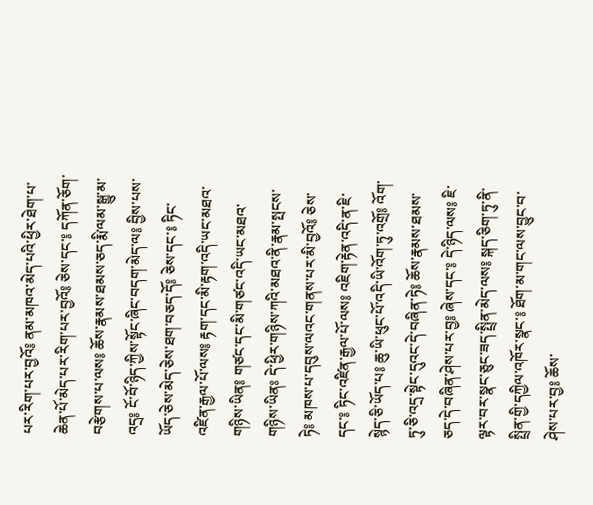པར་རིག་པར་བྱའོ༔ ནམ་མཁའ་མེད་པའི་ཕྱིར་ཐེག་པ་ཆེན་པོ་མེད་པར་རིག་པར་བྱའོ༔ ཅེས་དང་༔ དཀོན་ཅོག་བརྩེགས་པ་ལས༔ ཆོས་རྣམས་ཐམས་ཅད་རྨི་ལམ་སྒྱུ་མ་འདྲ༔ ངོ་བོ་ཉིད་ཀྱིས་སྟོང་ཞིང་བདག་མེད་ལ༔ བྱིས་པས་ཡོད་ཅེས་མེད་ཅེས་ཐག་བཅད་དོ༔ ཅེས་དང་༔ ཏིང་འཛིན་རྒྱལ་པོ་ལས༔ རྟག་དང་མི་རྟག་འདི་ཡང་མཐའ་གཉིས་ཡིན༔ གཙང་དང་མི་གཙང་འདི་ཡང་མཐའ་གཉིས་ཡིནཿ དེ་ཕྱིར་གཉིས་ཀའི་མཐའ་ནི་རྣམ་སྤངས་ཏེ༔ མཁས་པ་དབུས་ལའང་གནས་པར་མི་བྱའོ༔ ཅེས་དང་༔ ཏིང་འཛིན་རྒྱལ་པོ་ལས༔ འཇིག་རྟེན་འདི་ན་ཇི་སྙེད་ཅི་ཡོད་པ༔ ཆུ་ཡི་ཕུང་པོ་འདི་ཡི་འོག་ཏུ་འགྲོ༔ འོག་ཏུ་ཅི་འདྲ་སྟེང་དུའང་དེ་བཞིན་ཏེ༔ ཆོས་རྣམས་ཐམས་ཅད་དེ་བཞིན་ཤེས་པར་བྱ༔ ཞེས་དང་༔ དེ་ཉིད་ལས༔ ཇི་ལྟར་བར་སྣང་ཅུང་ཟད་སྤྲིན་མེད་ལས༔ སྐད་ཅིག་ཏུ་ནི་སྤྲིན་གྱི་དཀྱིལ་འཁོར་སྣང་༔ ཐོག་མ་གང་ལས་བྱུང་བ་ཤེས་པར་བྱ༔ ཆོས་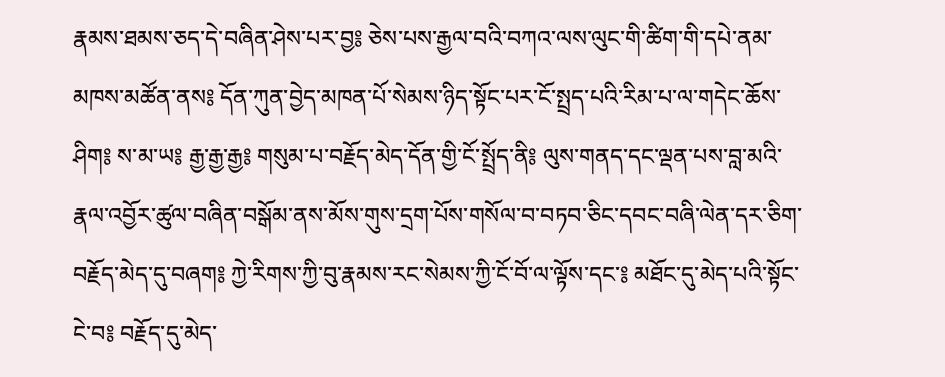རྣམས་ཐམས་ཅད་དེ་བཞིན་ཤེས་པར་བྱ༔ ཅེས་པས་རྒྱལ་བའི་བཀའ་ལས་ལུང་གི་ཚིག་གི་དཔེ་ནམ་མཁས་མཚོན་ནས༔ དོན་ཀུན་བྱེད་མཁན་པོ་སེམས་ཉིད་སྟོང་པར་ངོ་སྤྲད་པའི་རིམ་པ་ལ་གདེང་ཆོས་ཤིག༔ ས་མ་ཡ༔ རྒྱ་རྒྱ་རྒྱ༔ གསུམ་པ་བརྗོད་མེད་དོན་གྱི་ངོ་སྤྲོད་ནི༔ ལུས་གནད་དང་ལྡན་པས་བླ་མའི་རྣལ་འབྱོར་ཚུལ་བཞིན་བསྒོམ་ནས་མོས་གུས་དྲག་པོས་གསོལ་བ་བཏབ་ཅིང་དབང་བཞི་ལེན་དར་ཅིག་བརྗོད་མེད་དུ་བཞག༔ ཀྱེ་རིགས་ཀྱི་བུ་རྣམས་རང་སེམས་ཀྱི་ངོ་བོ་ལ་ལྟོས་དང་༔ མཐོང་དུ་མེད་པའི་སྟོང་ངེ་བ༔ བརྗོད་དུ་མེད་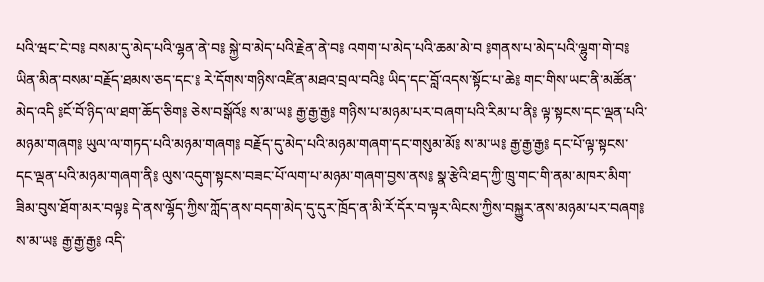པའི་ཝང་ངེ་བ༔ བསམ་དུ་མེད་པའི་ལྷན་ནེ་བ༔ སྐྱེ་བ་མེད་པའི་རྗེན་ནེ་བ༔ འགག་པ་མེད་པའི་ཆམ་མེ་བ ༔གནས་པ་མེད་པའི་ལྷུག་གེ་བ༔ ཡིན་མིན་བསམ་བརྗོད་ཐམས་ཅད་དང་༔ རེ་དོགས་གཉིས་འཛིན་མཐའ་བྲལ་བའི༔ ཡིད་དང་བློ་འདས་སྟོང་པ་ཆེ༔ གང་གིས་ཡང་ནི་མཚོན་མེད་འདི ༔ངོ་བོ་ཉིད་ལ་ཐག་ཆོད་ཅིག༔ ཅེས་བསྒོའོ༔ ས་མ་ཡ༔ རྒྱ་རྒྱ་རྒྱ༔ གཉིས་པ་མཉམ་པར་བཞག་པའི་རིམ་པ་ནི༔ ལྟ་སྟངས་དང་ལྡན་པའི་མཉམ་གཞག༔ ཡུལ་ལ་གཏད་པའི་མཉམ་གཞག༔ བརྗོད་དུ་མེད་པའི་མཉམ་གཞག་དང་གསུམ་མོ༔ ས་མ་ཡ༔ རྒྱ་རྒྱ་རྒྱ༔ དང་པོ་ལྟ་སྟངས་དང་ལྡན་པའི་མཉམ་གཞག་ནི༔ ལུས་འདུག་སྟངས་བཟང་པོ་ལག་པ་མཉམ་གཞག་བྱས་ནས༔ སྣ་རྩེའི་ཐད་ཀྱི་ཁྲུ་གང་གི་ནམ་མཁར་མིག་ཟིམ་བུས་ཐོག་མར་བལྟ༔ དེ་ནས་ལྷོད་ཀྱིས་ཀློད་ནས་བདག་མེད་དུ་དུར་ཁྲོད་ན་མི་རོ་དོར་བ་ལྟར་ལིངས་ཀྱིས་བསྐྱུར་ནས་མཉམ་པར་བཞག༔ ས་མ་ཡ༔ རྒྱ་རྒྱ་རྒྱ༔ འདི་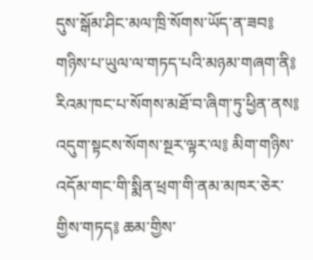དུས་སྒོམ་ཤིང་མལ་ཁྲི་སོགས་ཡོད་ན་ཟབ༔ གཉིས་པ་ཡུལ་ལ་གཏད་པའི་མཉམ་གཞག་ནི༔ རིའམ་ཁང་པ་སོགས་མཐོ་བ་ཞིག་ཏུ་ཕྱིན་ནས༔ འདུག་སྟངས་སོགས་སྔར་ལྟར་ལ༔ མིག་གཉིས་འདོམ་གང་གི་སྨིན་ཕྲག་གི་ནམ་མཁར་ཅེར་གྱིས་གཏད༔ ཆམ་གྱིས་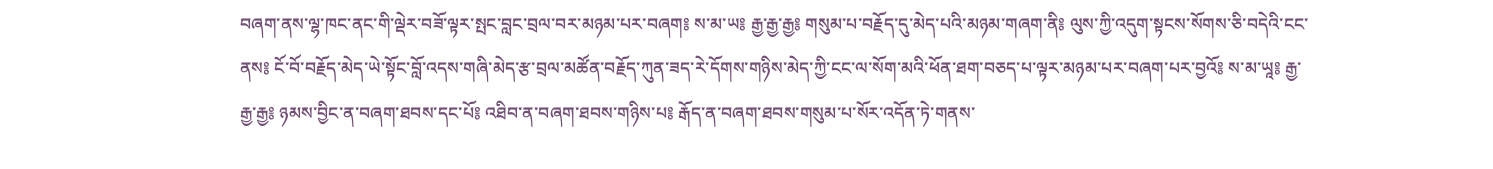བཞག་ནས་ལྷ་ཁང་ནང་གི་ལྡེར་བཟོ་ལྟར་སྤང་བླང་བྲལ་བར་མཉམ་པར་བཞག༔ ས་མ་ཡ༔ རྒྱ་རྒྱ་རྒྱ༔ གསུམ་པ་བརྗོད་དུ་མེད་པའི་མཉམ་གཞག་ནི༔ ལུས་ཀྱི་འདུག་སྟངས་སོགས་ཅི་བདེའི་ངང་ནས༔ ངོ་བོ་བརྗོད་མེད་ཡེ་སྟོང་བློ་འདས་གཞི་མེད་རྩ་བྲལ་མཚོན་བརྗོད་ཀུན་ཟད་རེ་དོགས་གཉིས་མེད་ཀྱི་ངང་ལ་སོག་མའི་ཕོན་ཐག་བཅད་པ་ལྟར་མཉམ་པར་བཞག་པར་བྱའོ༔ ས་མ་ཡཱ༔ རྒྱ་རྒྱ་རྒྱ༔ ཉམས་བྱིང་ན་བཞག་ཐབས་དང་པོ༔ འཐིབ་ན་བཞག་ཐབས་གཉིས་པ༔ རྒོད་ན་བཞག་ཐབས་གསུམ་པ་སོར་འདོན་ཏེ་གནས་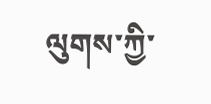ལུགས་ཀྱི་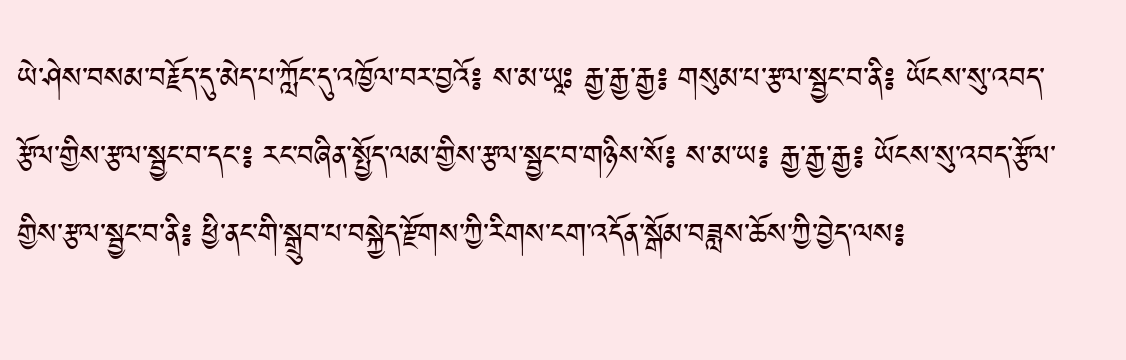ཡེ་ཤེས་བསམ་བརྗོད་དུ་མེད་པ་ཀློང་དུ་འཁྱོལ་བར་བྱའོ༔ ས་མ་ཡཱཿ རྒྱ་རྒྱ་རྒྱ༔ གསུམ་པ་རྩལ་སྦྱང་བ་ནི༔ ཡོངས་སུ་འབད་རྩོལ་གྱིས་རྩལ་སྦྱང་བ་དང་༔ རང་བཞིན་སྤྱོད་ལམ་གྱིས་རྩལ་སྦྱང་བ་གཉིས་སོ༔ ས་མ་ཡ༔ རྒྱ་རྒྱ་རྒྱ༔ ཡོངས་སུ་འབད་རྩོལ་གྱིས་རྩལ་སྦྱང་བ་ནི༔ ཕྱི་ནང་གི་སྒྲུབ་པ་བསྐྱེད་རྫོགས་ཀྱི་རིགས་ངག་འདོན་སྒོམ་བཟླས་ཆོས་ཀྱི་བྱེད་ལས༔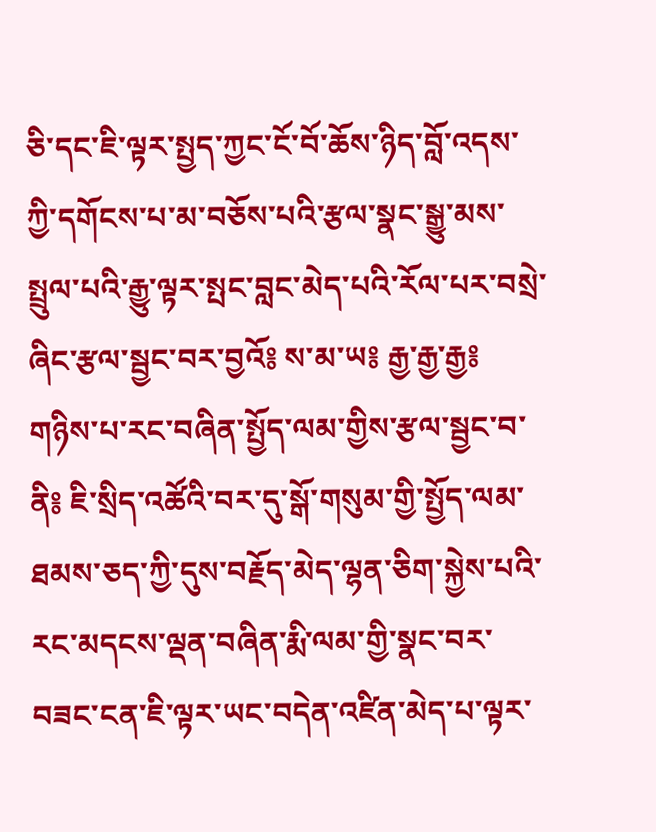ཅི་དང་ཇི་ལྟར་སྤྱད་ཀྱང་ངོ་བོ་ཆོས་ཉིད་བློ་འདས་ཀྱི་དགོངས་པ་མ་བཅོས་པའི་རྩལ་སྣང་སྒྱུ་མས་སྤྲུལ་པའི་རྒྱུ་ལྟར་སྤང་བླང་མེད་པའི་རོལ་པར་བསྲེ་ཞིང་རྩལ་སྦྱང་བར་བྱའོ༔ ས་མ་ཡ༔ རྒྱ་རྒྱ་རྒྱ༔ གཉིས་པ་རང་བཞིན་སྤྱོད་ལམ་གྱིས་རྩལ་སྦྱང་བ་ནི༔ ཇི་སྲིད་འཚོའི་བར་དུ་སྒོ་གསུམ་གྱི་སྤྱོད་ལམ་ཐམས་ཅད་ཀྱི་དུས་བརྗོད་མེད་ལྷན་ཅིག་སྐྱེས་པའི་རང་མདངས་ལྡན་བཞིན་རྨི་ལམ་གྱི་སྣང་བར་བཟང་ངན་ཇི་ལྟར་ཡང་བདེན་འཛིན་མེད་པ་ལྟར་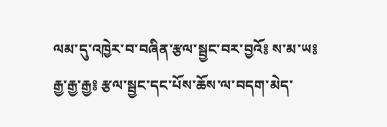ལམ་དུ་འཁྱེར་བ་བཞིན་རྩལ་སྦྱང་བར་བྱའོ༔ ས་མ་ཡ༔ རྒྱ་རྒྱ་རྒྱ༔ རྩལ་སྦྱང་དང་པོས་ཆོས་ལ་བདག་མེད་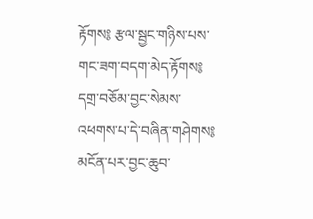རྟོགས༔ རྩལ་སྦྱང་གཉིས་པས་གང་ཟག་བདག་མེད་རྟོགས༔ དགྲ་བཅོམ་བྱང་སེམས་འཕགས་པ་དེ་བཞིན་གཤེགས༔ མངོན་པར་བྱང་ཆུབ་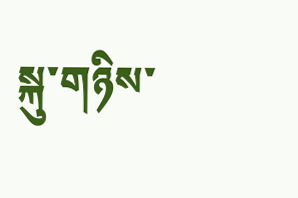སྐུ་གཉིས་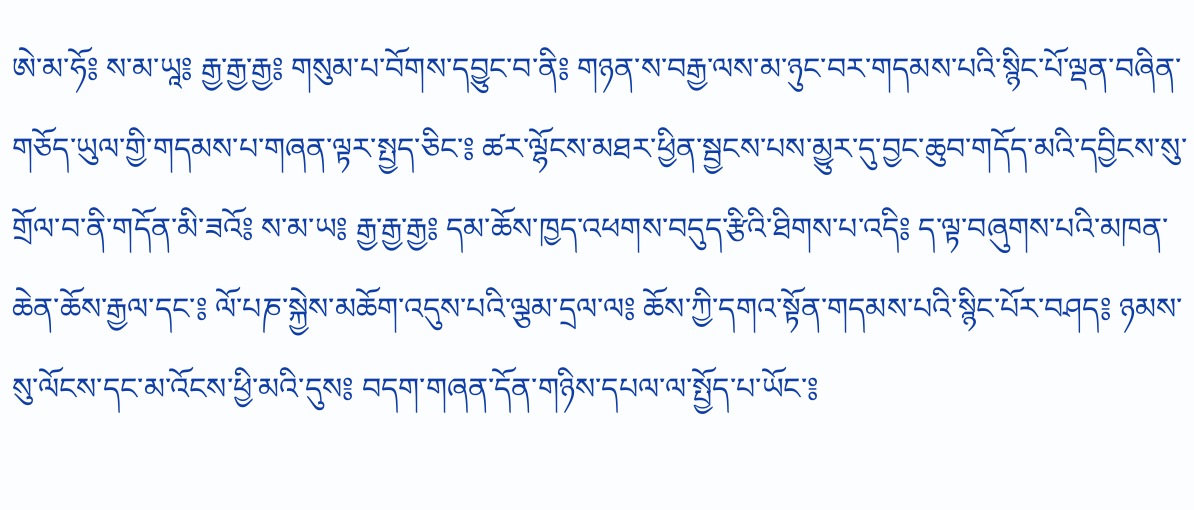ཨེ་མ་ཧོ༔ ས་མ་ཡཱ༔ རྒྱ་རྒྱ་རྒྱ༔ གསུམ་པ་བོགས་དབྱུང་བ་ནི༔ གཉན་ས་བརྒྱ་ལས་མ་ཉུང་བར་གདམས་པའི་སྙིང་པོ་ལྡན་བཞིན་གཅོད་ཡུལ་གྱི་གདམས་པ་གཞན་ལྟར་སྤྱད་ཅིང་༔ ཚར་ལྷོངས་མཐར་ཕྱིན་སྦྱངས་པས་མྱུར་དུ་བྱང་ཆུབ་གདོད་མའི་དབྱིངས་སུ་གྲོལ་བ་ནི་གདོན་མི་ཟའོ༔ ས་མ་ཡ༔ རྒྱ་རྒྱ་རྒྱ༔ དམ་ཆོས་ཁྱད་འཕགས་བདུད་རྩིའི་ཐིགས་པ་འདི༔ ད་ལྟ་བཞུགས་པའི་མཁན་ཆེན་ཆོས་རྒྱལ་དང་༔ ལོ་པཎ་སྐྱེས་མཆོག་འདུས་པའི་ལྕམ་དྲལ་ལ༔ ཆོས་ཀྱི་དགའ་སྟོན་གདམས་པའི་སྙིང་པོར་བཤད༔ ཉམས་སུ་ལོངས་དང་མ་འོངས་ཕྱི་མའི་དུས༔ བདག་གཞན་དོན་གཉིས་དཔལ་ལ་སྤྱོད་པ་ཡོང་༔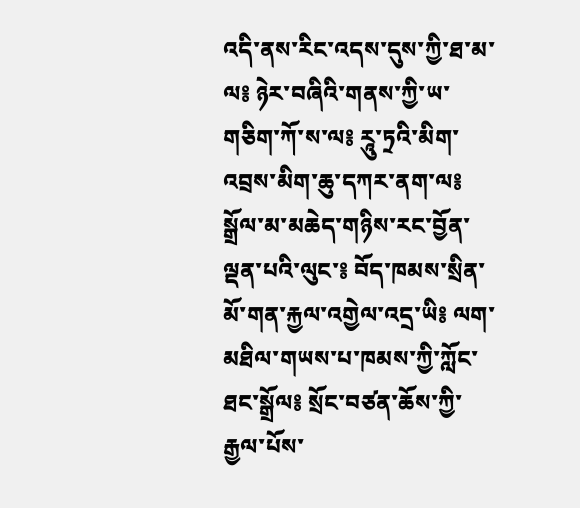འདི་ནས་རིང་འདས་དུས་ཀྱི་ཐ་མ་ལ༔ ཉེར་བཞིའི་གནས་ཀྱི་ཡ་གཅིག་ཀོ་ས་ལ༔ རཱུ་ཏྲའི་མིག་འབྲས་མིག་ཆུ་དཀར་ནག་ལ༔ སྒྲོལ་མ་མཆེད་གཉིས་རང་བྱོན་ལྡན་པའི་ལུང་༔ བོད་ཁམས་སྲིན་མོ་གན་རྐྱལ་འགྱེལ་འདྲ་ཡི༔ ལག་མཐིལ་གཡས་པ་ཁམས་ཀྱི་ཀློང་ཐང་སྒྲོལ༔ སྲོང་བཙན་ཆོས་ཀྱི་རྒྱལ་པོས་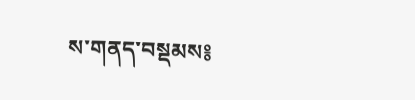ས་གནད་བསྡམས༔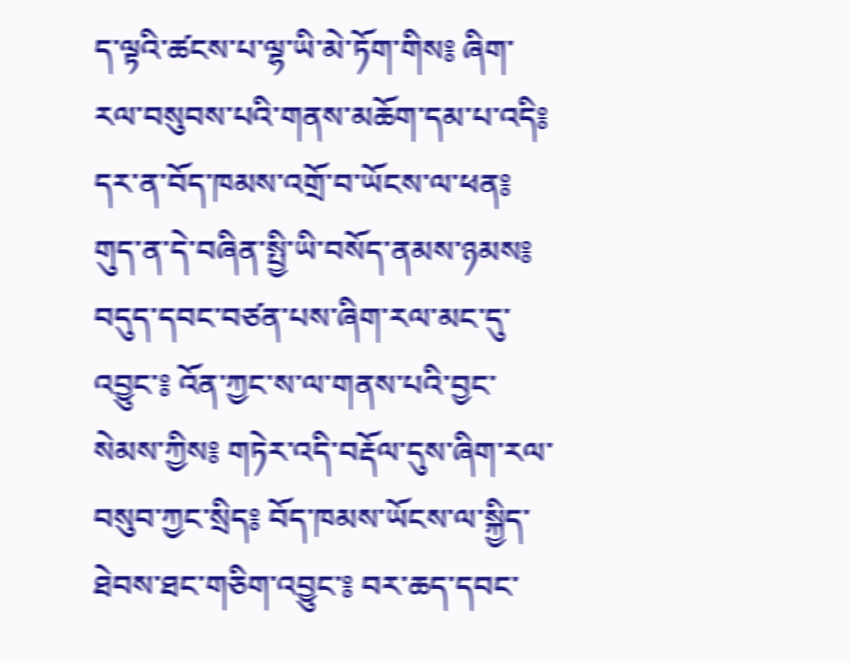ད་ལྟའི་ཚངས་པ་ལྷ་ཡི་མེ་ཏོག་གིས༔ ཞིག་རལ་བསུབས་པའི་གནས་མཆོག་དམ་པ་འདི༔ དར་ན་བོད་ཁམས་འགྲོ་བ་ཡོངས་ལ་ཕན༔ གུད་ན་དེ་བཞིན་སྤྱི་ཡི་བསོད་ནམས་ཉམས༔ བདུད་དབང་བཙན་པས་ཞིག་རལ་མང་དུ་འབྱུང་༔ འོན་ཀྱང་ས་ལ་གནས་པའི་བྱང་སེམས་ཀྱིས༔ གཏེར་འདི་བརྡོལ་དུས་ཞིག་རལ་བསུབ་ཀྱང་སྲིད༔ བོད་ཁམས་ཡོངས་ལ་སྐྱིད་ཐེབས་ཐང་གཅིག་འབྱུང་༔ བར་ཆད་དབང་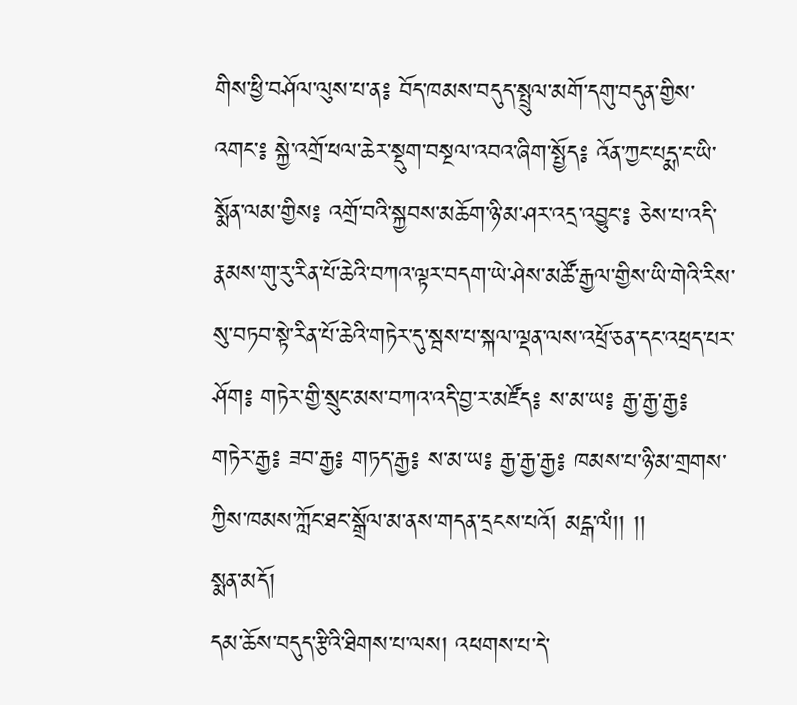གིས་ཕྱི་བཤོལ་ལུས་པ་ན༔ བོད་ཁམས་བདུད་སྤྲུལ་མགོ་དགུ་བདུན་གྱིས་འགང་༔ སྐྱེ་འགྲོ་ཕལ་ཆེར་སྡུག་བསྔལ་འབའ་ཞིག་སྤྱོད༔ འོན་ཀྱང་པདྨ་ང་ཡི་སྨོན་ལམ་གྱིས༔ འགྲོ་བའི་སྐྱབས་མཆོག་ཉི་མ་ཤར་འདྲ་འབྱུང་༔ ཅེས་པ་འདི་རྣམས་གུ་རུ་རིན་པོ་ཆེའི་བཀའ་ལྟར་བདག་ཡེ་ཤེས་མཚོ་རྒྱལ་གྱིས་ཡི་གེའི་རིས་སུ་བཏབ་སྟེ་རིན་པོ་ཆེའི་གཏེར་དུ་སྦས་པ་སྐལ་ལྡན་ལས་འཕྲོ་ཅན་དང་འཕྲད་པར་ཤོག༔ གཏེར་གྱི་སྲུང་མས་བཀའ་འདི་བྱ་ར་མཛོད༔ ས་མ་ཡ༔ རྒྱ་རྒྱ་རྒྱ༔ གཏེར་རྒྱ༔ ཟབ་རྒྱ༔ གཏད་རྒྱ༔ ས་མ་ཡ༔ རྒྱ་རྒྱ་རྒྱ༔ ཁམས་པ་ཉི་མ་གྲགས་ཀྱིས་ཁམས་ཀློང་ཐང་སྒྲོལ་མ་ནས་གདན་དྲངས་པའོ། མངྒ་ལཾ།། །།
སྨན་མདོ།
དམ་ཆོས་བདུད་རྩིའི་ཐིགས་པ་ལས། འཕགས་པ་དེ་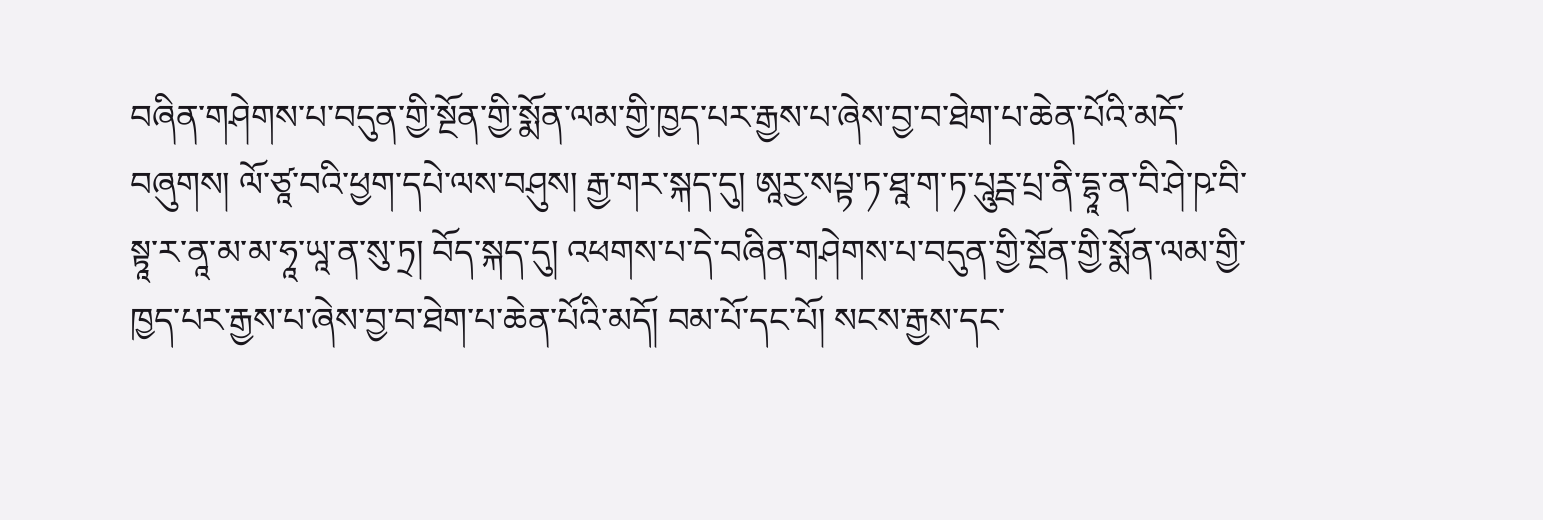བཞིན་གཤེགས་པ་བདུན་གྱི་སྔོན་གྱི་སྨོན་ལམ་གྱི་ཁྱད་པར་རྒྱས་པ་ཞེས་བྱ་བ་ཐེག་པ་ཆེན་པོའི་མདོ་བཞུགས། ལོ་ཙཱ་བའི་ཕྱག་དཔེ་ལས་བཤུས། རྒྱ་གར་སྐད་དུ། ཨཱརྱ་སཔྟ་ཏ་ཐཱ་ག་ཏ་པཱུཪྦ་པྲ་ནི་དྷཱ་ན་བི་ཤེ་ཥ་བི་སྟཱ་ར་ནཱ་མ་མ་ཧཱ་ཡཱ་ན་སུ་ཏྲ། བོད་སྐད་དུ། འཕགས་པ་དེ་བཞིན་གཤེགས་པ་བདུན་གྱི་སྔོན་གྱི་སྨོན་ལམ་གྱི་ཁྱད་པར་རྒྱས་པ་ཞེས་བྱ་བ་ཐེག་པ་ཆེན་པོའི་མདོ། བམ་པོ་དང་པོ། སངས་རྒྱས་དང་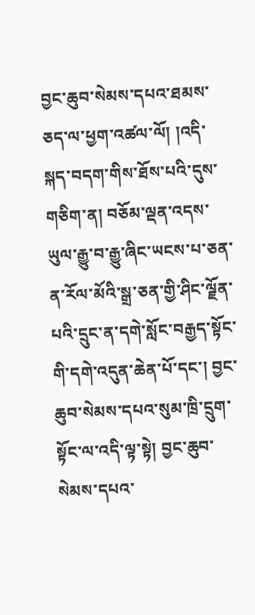བྱང་ཆུབ་སེམས་དཔའ་ཐམས་ཅད་ལ་ཕྱག་འཚལ་ལོ། །འདི་སྐད་བདག་གིས་ཐོས་པའི་དུས་གཅིག་ན། བཅོམ་ལྡན་འདས་ཡུལ་རྒྱུ་བ་རྒྱུ་ཞིང་ཡངས་པ་ཅན་ན་རོལ་མོའི་སྒྲ་ཅན་གྱི་ཤིང་ལྗོན་པའི་དྲུང་ན་དགེ་སློང་བརྒྱད་སྟོང་གི་དགེ་འདུན་ཆེན་པོ་དང་། བྱང་ཆུབ་སེམས་དཔའ་སུམ་ཁྲི་དྲུག་སྟོང་ལ་འདི་ལྟ་སྟེ། བྱང་ཆུབ་སེམས་དཔའ་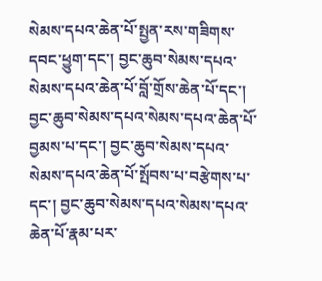སེམས་དཔའ་ཆེན་པོ་སྤྱན་རས་གཟིགས་དབང་ཕྱུག་དང་། བྱང་ཆུབ་སེམས་དཔའ་སེམས་དཔའ་ཆེན་པོ་བློ་གྲོས་ཆེན་པོ་དང་། བྱང་ཆུབ་སེམས་དཔའ་སེམས་དཔའ་ཆེན་པོ་བྱམས་པ་དང་། བྱང་ཆུབ་སེམས་དཔའ་སེམས་དཔའ་ཆེན་པོ་སྤོབས་པ་བརྩེགས་པ་དང་། བྱང་ཆུབ་སེམས་དཔའ་སེམས་དཔའ་ཆེན་པོ་རྣམ་པར་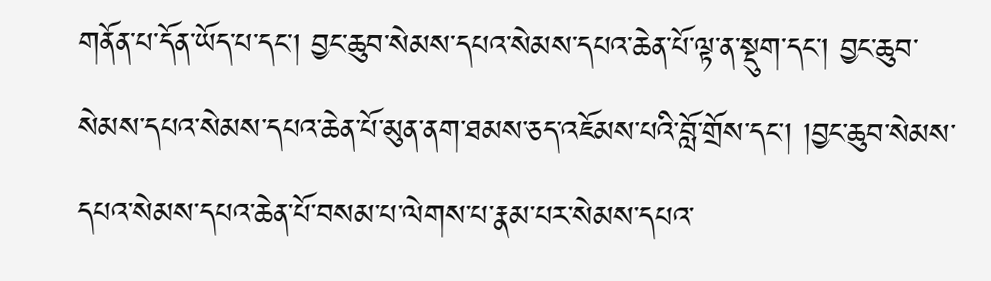གནོན་པ་དོན་ཡོད་པ་དང་། བྱང་ཆུབ་སེམས་དཔའ་སེམས་དཔའ་ཆེན་པོ་ལྟ་ན་སྡུག་དང་། བྱང་ཆུབ་སེམས་དཔའ་སེམས་དཔའ་ཆེན་པོ་མུན་ནག་ཐམས་ཅད་འཇོམས་པའི་བློ་གྲོས་དང་། །བྱང་ཆུབ་སེམས་དཔའ་སེམས་དཔའ་ཆེན་པོ་བསམ་པ་ལེགས་པ་རྣམ་པར་སེམས་དཔའ་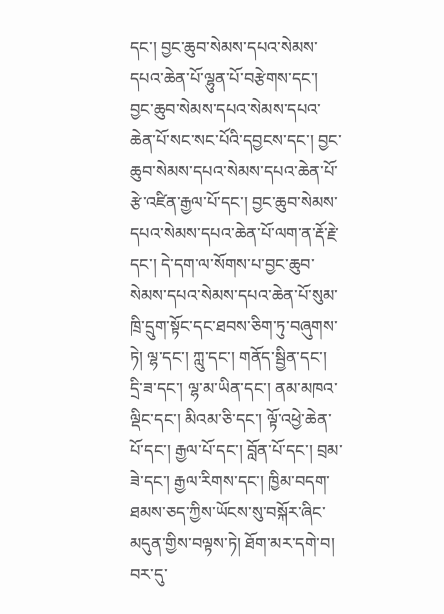དང་། བྱང་ཆུབ་སེམས་དཔའ་སེམས་དཔའ་ཆེན་པོ་ལྷུན་པོ་བརྩེགས་དང་། བྱང་ཆུབ་སེམས་དཔའ་སེམས་དཔའ་ཆེན་པོ་སང་སང་པོའི་དབྱངས་དང་། བྱང་ཆུབ་སེམས་དཔའ་སེམས་དཔའ་ཆེན་པོ་རྩེ་འཛིན་རྒྱལ་པོ་དང་། བྱང་ཆུབ་སེམས་དཔའ་སེམས་དཔའ་ཆེན་པོ་ལག་ན་རྡོ་རྗེ་དང་། དེ་དག་ལ་སོགས་པ་བྱང་ཆུབ་སེམས་དཔའ་སེམས་དཔའ་ཆེན་པོ་སུམ་ཁྲི་དྲུག་སྟོང་དང་ཐབས་ཅིག་ཏུ་བཞུགས་ཏེ། ལྷ་དང་། ཀླུ་དང་། གནོད་སྦྱིན་དང་། དྲི་ཟ་དང་། ལྷ་མ་ཡིན་དང་། ནམ་མཁའ་ལྡིང་དང་། མིའམ་ཅི་དང་། ལྟོ་འཕྱེ་ཆེན་པོ་དང་། རྒྱལ་པོ་དང་། བློན་པོ་དང་། བྲམ་ཟེ་དང་། རྒྱལ་རིགས་དང་། ཁྱིམ་བདག་ཐམས་ཅད་ཀྱིས་ཡོངས་སུ་བསྐོར་ཞིང་མདུན་གྱིས་བལྟས་ཏེ། ཐོག་མར་དགེ་བ། བར་དུ་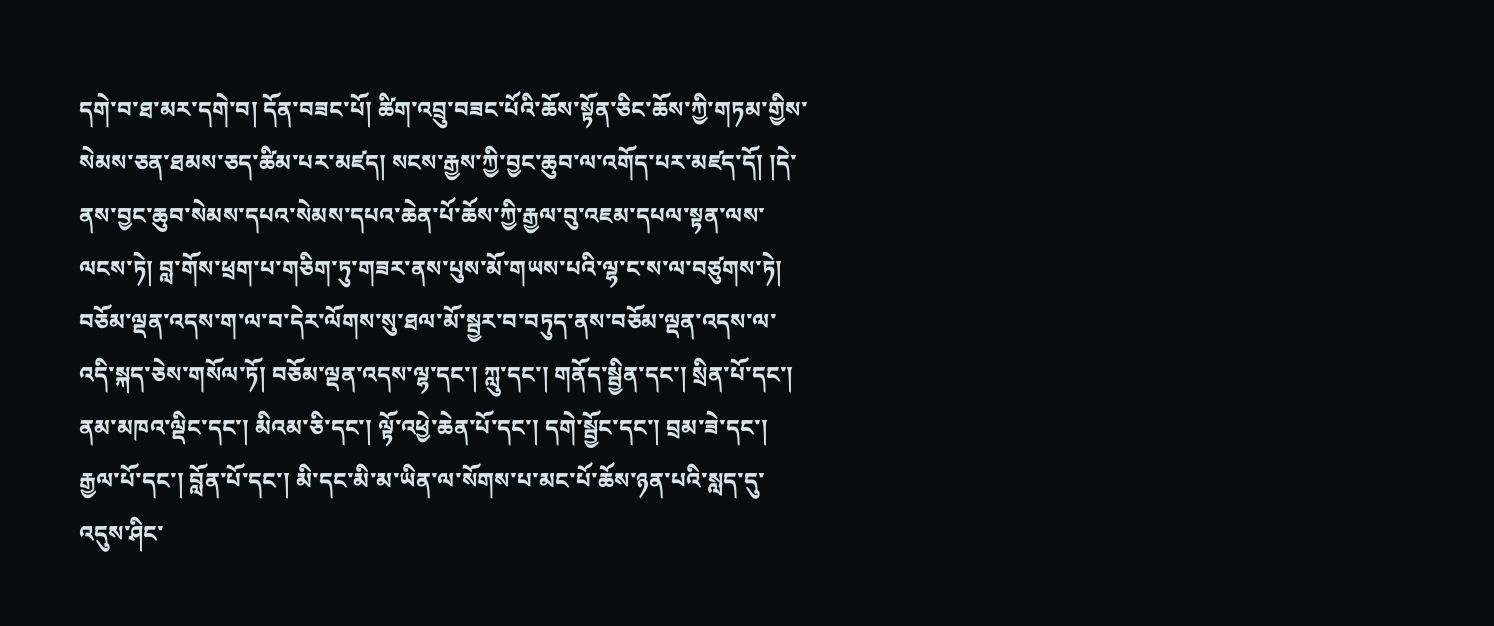དགེ་བ་ཐ་མར་དགེ་བ། དོན་བཟང་པོ། ཚིག་འབྲུ་བཟང་པོའི་ཆོས་སྟོན་ཅིང་ཆོས་ཀྱི་གཏམ་གྱིས་སེམས་ཅན་ཐམས་ཅད་ཚིམ་པར་མཛད། སངས་རྒྱས་ཀྱི་བྱང་ཆུབ་ལ་འགོད་པར་མཛད་དོ། །དེ་ནས་བྱང་ཆུབ་སེམས་དཔའ་སེམས་དཔའ་ཆེན་པོ་ཆོས་ཀྱི་རྒྱལ་བུ་འཇམ་དཔལ་སྟན་ལས་ལངས་ཏེ། བླ་གོས་ཕྲག་པ་གཅིག་ཏུ་གཟར་ནས་པུས་མོ་གཡས་པའི་ལྷ་ང་ས་ལ་བཙུགས་ཏེ། བཅོམ་ལྡན་འདས་ག་ལ་བ་དེར་ལོགས་སུ་ཐལ་མོ་སྦྱར་བ་བཏུད་ནས་བཅོམ་ལྡན་འདས་ལ་འདི་སྐད་ཅེས་གསོལ་ཏོ། བཅོམ་ལྡན་འདས་ལྷ་དང་། ཀླུ་དང་། གནོད་སྦྱིན་དང་། སྲིན་པོ་དང་། ནམ་མཁའ་ལྡིང་དང་། མིའམ་ཅི་དང་། ལྟོ་འཕྱེ་ཆེན་པོ་དང་། དགེ་སྦྱོང་དང་། བྲམ་ཟེ་དང་། རྒྱལ་པོ་དང་། བློན་པོ་དང་། མི་དང་མི་མ་ཡིན་ལ་སོགས་པ་མང་པོ་ཆོས་ཉན་པའི་སླད་དུ་འདུས་ཤིང་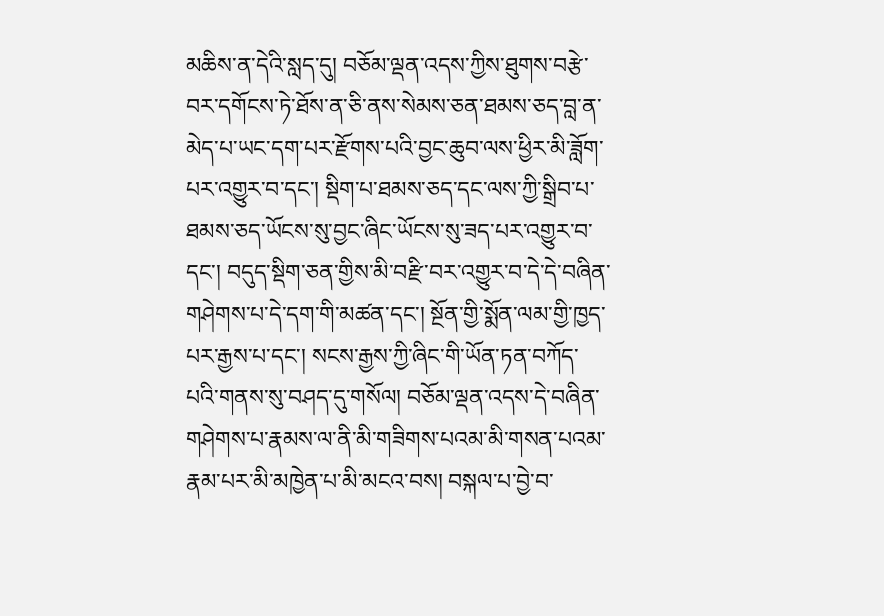མཆིས་ན་དེའི་སླད་དུ། བཅོམ་ལྡན་འདས་ཀྱིས་ཐུགས་བརྩེ་བར་དགོངས་ཏེ་ཐོས་ན་ཅི་ནས་སེམས་ཅན་ཐམས་ཅད་བླ་ན་མེད་པ་ཡང་དག་པར་རྫོགས་པའི་བྱང་ཆུབ་ལས་ཕྱིར་མི་ཟློག་པར་འགྱུར་བ་དང་། སྡིག་པ་ཐམས་ཅད་དང་ལས་ཀྱི་སྒྲིབ་པ་ཐམས་ཅད་ཡོངས་སུ་བྱང་ཞིང་ཡོངས་སུ་ཟད་པར་འགྱུར་བ་དང་། བདུད་སྡིག་ཅན་གྱིས་མི་བརྫི་བར་འགྱུར་བ་དེ་དེ་བཞིན་གཤེགས་པ་དེ་དག་གི་མཚན་དང་། སྔོན་གྱི་སྨོན་ལམ་གྱི་ཁྱད་པར་རྒྱས་པ་དང་། སངས་རྒྱས་ཀྱི་ཞིང་གི་ཡོན་ཏན་བཀོད་པའི་གནས་སུ་བཤད་དུ་གསོལ། བཅོམ་ལྡན་འདས་དེ་བཞིན་གཤེགས་པ་རྣམས་ལ་ནི་མི་གཟིགས་པའམ་མི་གསན་པའམ་རྣམ་པར་མི་མཁྱེན་པ་མི་མངའ་བས། བསྐལ་པ་བྱེ་བ་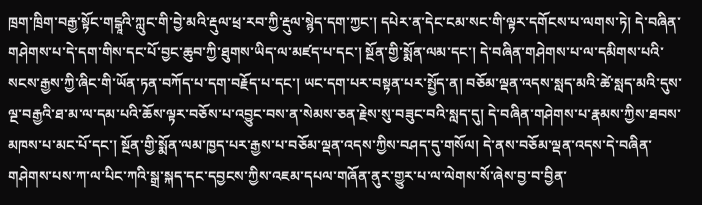ཁྲག་ཁྲིག་བརྒྱ་སྟོང་གངྒཱའི་ཀླུང་གི་བྱེ་མའི་རྡུལ་ཕྲ་རབ་ཀྱི་རྡུལ་སྙེད་དག་ཀྱང་། དཔེར་ན་དེང་ངམ་སང་གི་ལྟར་དགོངས་པ་ལགས་ཏེ། དེ་བཞིན་གཤེགས་པ་དེ་དག་གིས་དང་པོ་བྱང་ཆུབ་ཀྱི་ཐུགས་ཡིད་ལ་མཛད་པ་དང་། སྔོན་གྱི་སྨོན་ལམ་དང་། དེ་བཞིན་གཤེགས་པ་ལ་དམིགས་པའི་སངས་རྒྱས་ཀྱི་ཞིང་གི་ཡོན་ཏན་བཀོད་པ་དག་བརྗོད་པ་དང་། ཡང་དག་པར་བསྟན་པར་སྤྱོད་ན། བཅོམ་ལྡན་འདས་སླད་མའི་ཚེ་སླད་མའི་དུས་ལྔ་བརྒྱའི་ཐ་མ་ལ་དམ་པའི་ཆོས་ལྟར་བཅོས་པ་འབྱུང་བས་ན་སེམས་ཅན་རྗེས་སུ་བཟུང་བའི་སླད་དུ། དེ་བཞིན་གཤེགས་པ་རྣམས་ཀྱིས་ཐབས་མཁས་པ་མང་པོ་དང་། སྔོན་གྱི་སྨོན་ལམ་ཁྱད་པར་རྒྱས་པ་བཅོམ་ལྡན་འདས་ཀྱིས་བཤད་དུ་གསོལ། དེ་ནས་བཅོམ་ལྡན་འདས་དེ་བཞིན་གཤེགས་པས་ཀ་ལ་པིང་ཀའི་སྒྲ་སྐད་དང་དབྱངས་ཀྱིས་འཇམ་དཔལ་གཞོན་ནུར་གྱུར་པ་ལ་ལེགས་སོ་ཞེས་བྱ་བ་བྱིན་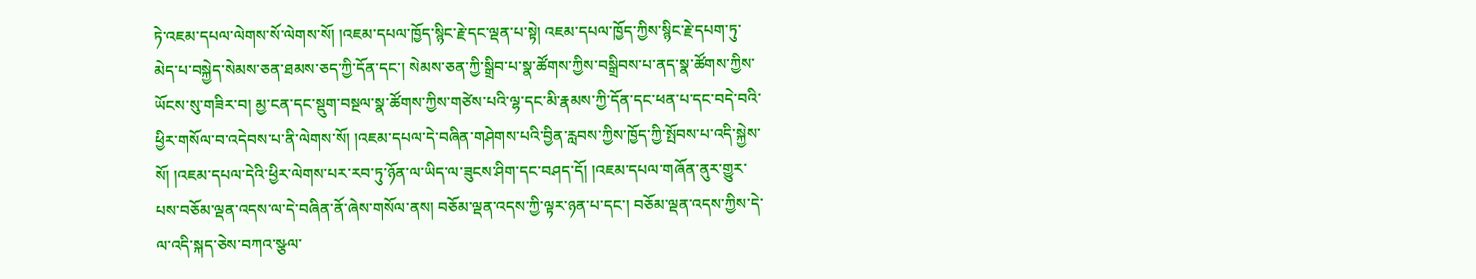ཏེ་འཇམ་དཔལ་ལེགས་སོ་ལེགས་སོ། །འཇམ་དཔལ་ཁྱོད་སྙིང་རྗེ་དང་ལྡན་པ་སྟེ། འཇམ་དཔལ་ཁྱོད་ཀྱིས་སྙིང་རྗེ་དཔག་ཏུ་མེད་པ་བསྐྱེད་སེམས་ཅན་ཐམས་ཅད་ཀྱི་དོན་དང་། སེམས་ཅན་ཀྱི་སྒྲིབ་པ་སྣ་ཚོགས་ཀྱིས་བསྒྲིབས་པ་ནད་སྣ་ཚོགས་ཀྱིས་ཡོངས་སུ་གཟིར་བ། མྱ་ངན་དང་སྡུག་བསྔལ་སྣ་ཚོགས་ཀྱིས་གཙེས་པའི་ལྷ་དང་མི་རྣམས་ཀྱི་དོན་དང་ཕན་པ་དང་བདེ་བའི་ཕྱིར་གསོལ་བ་འདེབས་པ་ནི་ལེགས་སོ། །འཇམ་དཔལ་དེ་བཞིན་གཤེགས་པའི་བྱིན་རླབས་ཀྱིས་ཁྱོད་ཀྱི་སྤོབས་པ་འདི་སྐྱེས་སོ། །འཇམ་དཔལ་དེའི་ཕྱིར་ལེགས་པར་རབ་ཏུ་ཉོན་ལ་ཡིད་ལ་ཟུངས་ཤིག་དང་བཤད་དོ། །འཇམ་དཔལ་གཞོན་ནུར་གྱུར་པས་བཅོམ་ལྡན་འདས་ལ་དེ་བཞིན་ནོ་ཞེས་གསོལ་ནས། བཅོམ་ལྡན་འདས་ཀྱི་ལྟར་ཉན་པ་དང་། བཅོམ་ལྡན་འདས་ཀྱིས་དེ་ལ་འདི་སྐད་ཅེས་བཀའ་སྩལ་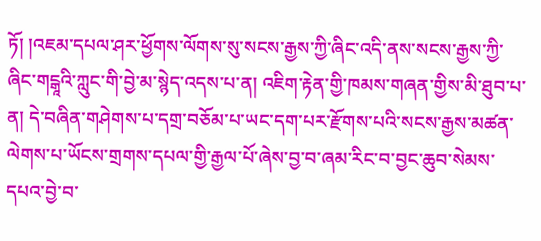ཏོ། །འཇམ་དཔལ་ཤར་ཕྱོགས་ལོགས་སུ་སངས་རྒྱས་ཀྱི་ཞིང་འདི་ནས་སངས་རྒྱས་ཀྱི་ཞིང་གངྒཱའི་ཀླུང་གི་བྱེ་མ་སྙེད་འདས་པ་ན། འཇིག་རྟེན་གྱི་ཁམས་གཞན་གྱིས་མི་ཐུབ་པ་ན། དེ་བཞིན་གཤེགས་པ་དགྲ་བཅོམ་པ་ཡང་དག་པར་རྫོགས་པའི་སངས་རྒྱས་མཚན་ལེགས་པ་ཡོངས་གྲགས་དཔལ་གྱི་རྒྱལ་པོ་ཞེས་བྱ་བ་ཞམ་རིང་བ་བྱང་ཆུབ་སེམས་དཔའ་བྱེ་བ་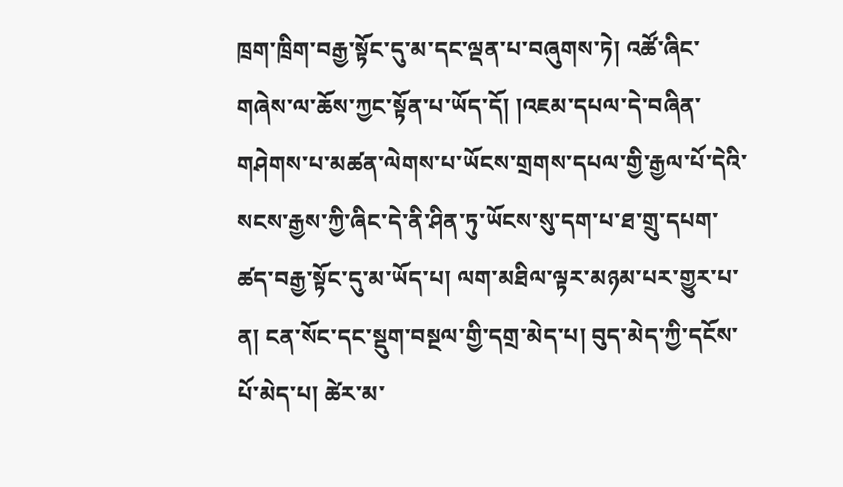ཁྲག་ཁྲིག་བརྒྱ་སྟོང་དུ་མ་དང་ལྡན་པ་བཞུགས་ཏེ། འཚོ་ཞིང་གཞེས་ལ་ཆོས་ཀྱང་སྟོན་པ་ཡོད་དོ། །འཇམ་དཔལ་དེ་བཞིན་གཤེགས་པ་མཚན་ལེགས་པ་ཡོངས་གྲགས་དཔལ་གྱི་རྒྱལ་པོ་དེའི་སངས་རྒྱས་ཀྱི་ཞིང་དེ་ནི་ཤིན་ཏུ་ཡོངས་སུ་དག་པ་ཐ་གྲུ་དཔག་ཚད་བརྒྱ་སྟོང་དུ་མ་ཡོད་པ། ལག་མཐིལ་ལྟར་མཉམ་པར་གྱུར་པ་ན། ངན་སོང་དང་སྡུག་བསྔལ་གྱི་དགྲ་མེད་པ། བུད་མེད་ཀྱི་དངོས་པོ་མེད་པ། ཚེར་མ་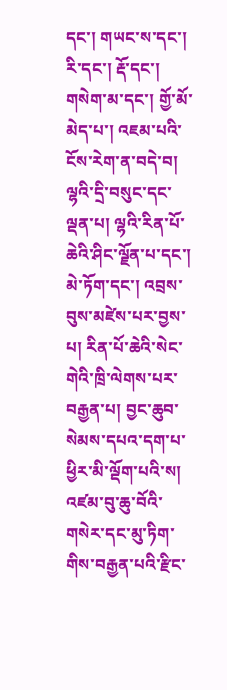དང་། གཡང་ས་དང་། རི་དང་། རྡོ་དང་། གསེག་མ་དང་། གྱོ་མོ་མེད་པ་། འཇམ་པའི་ངོས་རེག་ན་བདེ་བ། ལྷའི་དྲི་བསུང་དང་ལྡན་པ། ལྷའི་རིན་པོ་ཆེའི་ཤིང་ལྗོན་པ་དང་། མེ་ཏོག་དང་། འབྲས་བུས་མཛེས་པར་བྱས་པ། རིན་པོ་ཆེའི་སེང་གེའི་ཁྲི་ལེགས་པར་བརྒྱན་པ། བྱང་ཆུབ་སེམས་དཔའ་དག་པ་ཕྱིར་མི་ལྡོག་པའི་ས། འཛམ་བུ་ཆུ་བོའི་གསེར་དང་མུ་ཏིག་གིས་བརྒྱན་པའི་རྫིང་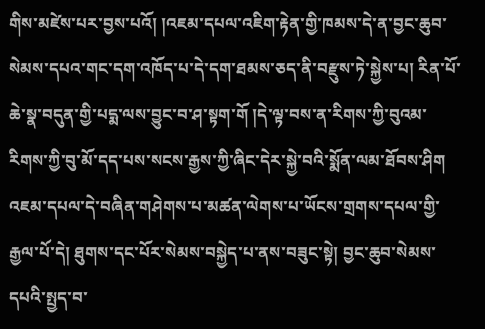གིས་མཛེས་པར་བྱས་པའོ། །འཇམ་དཔལ་འཇིག་རྟེན་གྱི་ཁམས་དེ་ན་བྱང་ཆུབ་སེམས་དཔའ་གང་དག་འཁོད་པ་དེ་དག་ཐམས་ཅད་ནི་བརྫུས་ཏེ་སྐྱེས་པ། རིན་པོ་ཆེ་སྣ་བདུན་གྱི་པདྨ་ལས་བྱུང་བ་ཤ་སྟག་གོ །དེ་ལྟ་བས་ན་རིགས་ཀྱི་བུའམ་རིགས་ཀྱི་བུ་མོ་དད་པས་སངས་རྒྱས་ཀྱི་ཞིང་དེར་སྐྱེ་བའི་སྨོན་ལམ་ཐོབས་ཤིག འཇམ་དཔལ་དེ་བཞིན་གཤེགས་པ་མཚན་ལེགས་པ་ཡོངས་གྲགས་དཔལ་གྱི་རྒྱལ་པོ་དེ། ཐུགས་དང་པོར་སེམས་བསྐྱེད་པ་ནས་བཟུང་སྟེ། བྱང་ཆུབ་སེམས་དཔའི་སྤྱད་བ་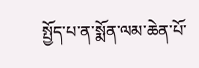སྤྱོད་པ་ན་སྨོན་ལམ་ཆེན་པོ་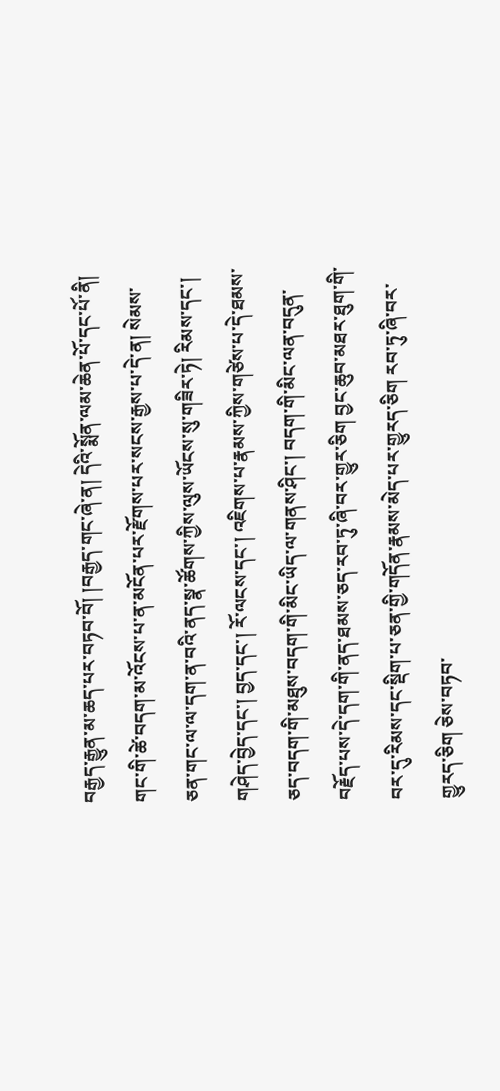བརྒྱད་རྒྱུན་མ་ཆད་པར་བཏབ་བོ། །བརྒྱད་གང་ཞེ་ན། དེའི་སྨོན་ལམ་ཆེན་པོ་དང་པོ་ནི། གང་གི་ཚེ་བདག་མ་འོངས་པ་ན་མངོན་པར་རྫོགས་པར་སངས་རྒྱས་པ་དེ་ན། སེམས་ཅན་གང་ལ་ལ་དག་ན་བའི་ནད་སྣ་ཚོགས་ཀྱིས་ལུས་ཡོངས་སུ་གཟིར་ཏེ། རིམས་དང་། གཤེད་བྱེད་དང་། བྱད་དང་། རོ་ལངས་དང་། འཇིགས་པ་རྣམས་ཀྱིས་གཙེས་པ་དེ་ཐམས་ཅད་བདག་གི་མཐུས་བདག་གི་མིང་ཡིད་ལ་གནས་ཤིང་། བདག་གི་མིང་ལན་བདུན་བརྗོད་པས་དེ་དག་གི་ནད་ཐམས་ཅད་རབ་ཏུ་ཞི་བར་གྱུར་ཅིག བྱང་ཆུབ་མཐར་ཐུག་གི་བར་དུ་རིམས་དང་སྡིག་པ་ཅན་གྱི་གདོན་རྣམས་མེད་པར་གྱུརད་ཅིག རབ་ཏུ་ཞི་བར་གྱུརད་ཅིག ཅེས་བཏབ་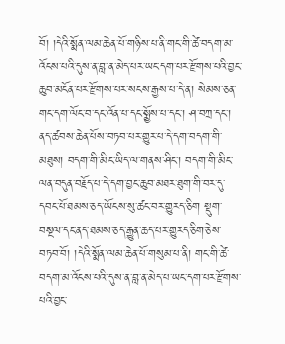བོ། །དེའི་སྨོན་ལམ་ཆེན་པོ་གཉིས་པ་ནི་གང་གི་ཚེ་བདག་མ་འོངས་པའི་དུས་ན་བླ་ན་མེད་པར་ཡང་དག་པར་རྫོགས་པའི་བྱང་ཆུབ་མངོན་པར་རྫོགས་པར་སངས་རྒྱས་པ་དེ་ན། སེམས་ཅན་གང་དག་ལོང་བ་དང་འོན་པ་དང་སྨྱོས་པ་དང་། ཤ་བཀྲ་དང་། ནད་ཚབས་ཆེན་པོས་བཏབ་པར་གྱུར་པ་དེ་དག་བདག་གི་མཐུས། བདག་གི་མིང་ཡིད་ལ་གནས་ཤིང་། བདག་གི་མིང་ལན་བདུན་བརྗོད་པ་དེ་དག་བྱང་ཆུབ་མཐར་ཐུག་གི་བར་དུ་དབང་པོ་ཐམས་ཅད་ཡོངས་སུ་ཚང་བར་གྱུརད་ཅིག སྡུག་བསྔལ་དང་ནད་ཐམས་ཅད་རྒྱུན་ཆད་པར་གྱུརད་ཅིག་ཅེས་བཏབ་བོ། །དེའི་སྨོན་ལམ་ཆེན་པོ་གསུམ་པ་ནི། གང་གི་ཚེ་བདག་མ་འོངས་པའི་དུས་ན་བླ་ན་མེད་པ་ཡང་དག་པར་རྫོགས་པའི་བྱང་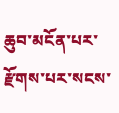ཆུབ་མངོན་པར་རྫོགས་པར་སངས་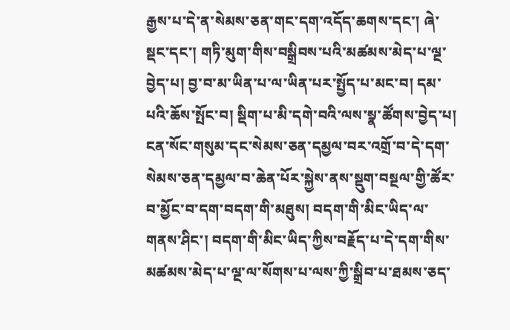རྒྱས་པ་དེ་ན་སེམས་ཅན་གང་དག་འདོད་ཆགས་དང་། ཞེ་སྡང་དང་། གཏི་མུག་གིས་བསྒྲིབས་པའི་མཚམས་མེད་པ་ལྔ་བྱེད་པ། བྱ་བ་མ་ཡིན་པ་ལ་ཡིན་པར་སྤྱོད་པ་མང་བ། དམ་པའི་ཆོས་སྤོང་བ། སྡིག་པ་མི་དགེ་བའི་ལས་སྣ་ཚོགས་བྱེད་པ། ངན་སོང་གསུམ་དང་སེམས་ཅན་དམྱལ་བར་འགྲོ་བ་དེ་དག་སེམས་ཅན་དམྱལ་བ་ཆེན་པོར་སྐྱེས་ནས་སྡུག་བསྔལ་གྱི་ཚོར་བ་མྱོང་བ་དག་བདག་གི་མཐུས། བདག་གི་མིང་ཡིད་ལ་གནས་ཤིང་། བདག་གི་མིང་ཡིད་ཀྱིས་བརྗོད་པ་དེ་དག་གིས་མཚམས་མེད་པ་ལྔ་ལ་སོགས་པ་ལས་ཀྱི་སྒྲིབ་པ་ཐམས་ཅད་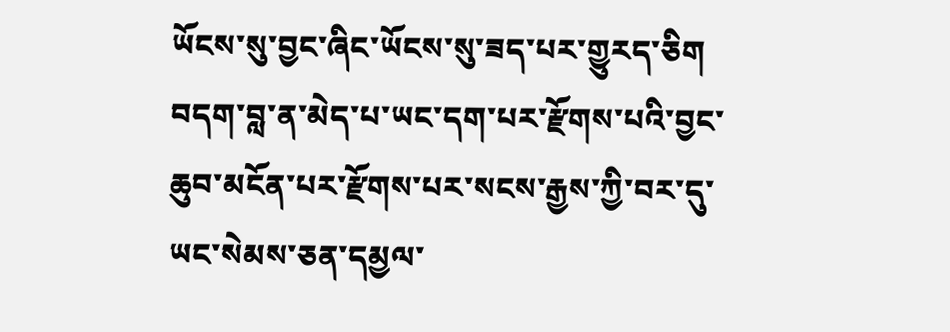ཡོངས་སུ་བྱང་ཞིང་ཡོངས་སུ་ཟད་པར་གྱུརད་ཅིག བདག་བླ་ན་མེད་པ་ཡང་དག་པར་རྫོགས་པའི་བྱང་ཆུབ་མངོན་པར་རྫོགས་པར་སངས་རྒྱས་ཀྱི་བར་དུ་ཡང་སེམས་ཅན་དམྱལ་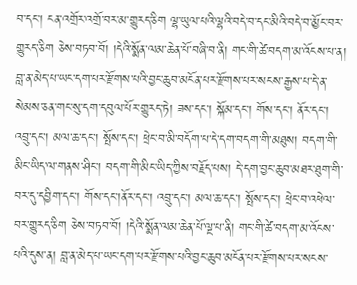བ་དང་། ངན་འགྲོར་འགྲོ་བར་མ་གྱུརད་ཅིག ལྷ་ཡུལ་པའི་ལྷའི་བདེ་བ་དང་མིའི་བདེ་བ་མྱོང་བར་གྱུརད་ཅིག ཅེས་བཏབ་བོ། །དེའི་སྨོན་ལམ་ཆེན་པོ་བཞི་བ་ནི། གང་གི་ཚེ་བདག་མ་འོངས་པ་ན། བླ་ན་མེད་པ་ཡང་དག་པར་རྫོགས་པའི་བྱང་ཆུབ་མངོན་པར་རྫོགས་པར་སངས་རྒྱས་པ་དེ་ན་སེམས་ཅན་གང་སུ་དག་དབུལ་པོར་གྱུརད་ཏེ། ཟས་དང་། སྐོམ་དང་། གོས་དང་། ནོར་དང་། འབྲུ་དང་། མལ་ཆ་དང་། སྤོས་དང་། ཕྲེང་བ་མི་བདོག་པ་དེ་དག་བདག་གི་མཐུས། བདག་གི་མིང་ཡིད་ལ་གནས་ཤིང་། བདག་གི་མིང་ཡིད་ཀྱིས་བརྗོད་པས། དེ་དག་བྱང་ཆུབ་མཐར་ཐུག་གི་བར་དུ་དབྱིག་དང་། གོས་དང་།ནོར་དང་། འབྲུ་དང་། མལ་ཆ་དང་། སྤོས་དང་། ཕྲེང་བ་འཕེལ་བར་གྱུརད་ཅིག ཅེས་བཏབ་བོ། །དེའི་སྨོན་ལམ་ཆེན་པོ་ལྔ་པ་ནི། གང་གི་ཚེ་བདག་མ་འོངས་པའི་དུས་ན། བླ་ན་མེད་པ་ཡང་དག་པར་རྫོགས་པའི་བྱང་ཆུབ་མངོན་པར་རྫོགས་པར་སངས་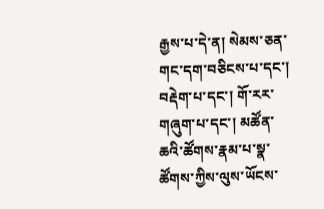རྒྱས་པ་དེ་ན། སེམས་ཅན་གང་དག་བཅིངས་པ་དང་། བརྡེག་པ་དང་། གོ་རར་གཞུག་པ་དང་། མཚོན་ཆའི་ཚོགས་རྣམ་པ་སྣ་ཚོགས་ཀྱིས་ལུས་ཡོངས་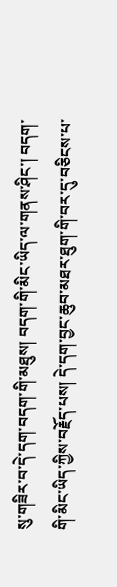སུ་གཟིར་བ་དེ་དག་བདག་གི་མཐུས། བདག་གི་མིང་ཡིད་ལ་གནས་ཤིང་། བདག་གི་མིང་ཡིད་ཀྱིས་བརྗོད་པས། དེ་དག་བྱང་ཆུབ་མཐར་ཐུག་གི་བར་དུ་བཅིངས་པ་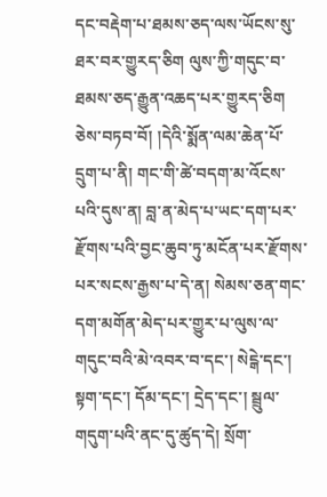དང་བརྡེག་པ་ཐམས་ཅད་ལས་ཡོངས་སུ་ཐར་བར་གྱུརད་ཅིག ལུས་ཀྱི་གདུང་བ་ཐམས་ཅད་རྒྱུན་འཆད་པར་གྱུརད་ཅིག ཅེས་བཏབ་བོ། །དེའི་སྨོན་ལམ་ཆེན་པོ་དྲུག་པ་ནི། གང་གི་ཚེ་བདག་མ་འོངས་པའི་དུས་ན། བླ་ན་མེད་པ་ཡང་དག་པར་རྫོགས་པའི་བྱང་ཆུབ་ཏུ་མངོན་པར་རྫོགས་པར་སངས་རྒྱས་པ་དེ་ན། སེམས་ཅན་གང་དག་མགོན་མེད་པར་གྱུར་པ་ལུས་ལ་གདུང་བའི་མེ་འབར་བ་དང་། སེངྒེ་དང་། སྟག་དང་། དོམ་དང་། དྲེད་དང་། སྦྲུལ་གདུག་པའི་ནང་དུ་ཚུད་དེ། སྲོག་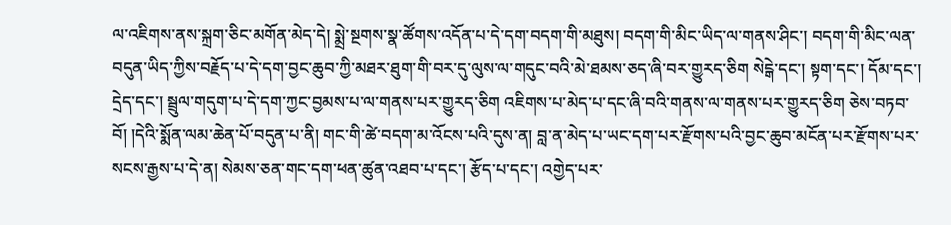ལ་འཇིགས་ནས་སྐྲག་ཅིང་མགོན་མེད་དེ། སྨྲེ་སྔགས་སྣ་ཚོགས་འདོན་པ་དེ་དག་བདག་གི་མཐུས། བདག་གི་མིང་ཡིད་ལ་གནས་ཤིང་། བདག་གི་མིང་ལན་བདུན་ཡིད་ཀྱིས་བརྗོད་པ་དེ་དག་བྱང་ཆུབ་ཀྱི་མཐར་ཐུག་གི་བར་དུ་ལུས་ལ་གདུང་བའི་མེ་ཐམས་ཅད་ཞི་བར་གྱུརད་ཅིག སེངྒེ་དང་། སྟག་དང་། དོམ་དང་། དྲེད་དང་། སྦྲུལ་གདུག་པ་དེ་དག་ཀྱང་བྱམས་པ་ལ་གནས་པར་གྱུརད་ཅིག འཇིགས་པ་མེད་པ་དང་ཞི་བའི་གནས་ལ་གནས་པར་གྱུརད་ཅིག ཅེས་བཏབ་བོ། །དེའི་སྨོན་ལམ་ཆེན་པོ་བདུན་པ་ནི། གང་གི་ཚེ་བདག་མ་འོངས་པའི་དུས་ན། བླ་ན་མེད་པ་ཡང་དག་པར་རྫོགས་པའི་བྱང་ཆུབ་མངོན་པར་རྫོགས་པར་སངས་རྒྱས་པ་དེ་ན། སེམས་ཅན་གང་དག་ཕན་ཚུན་འཐབ་པ་དང་། རྩོད་པ་དང་། འགྱེད་པར་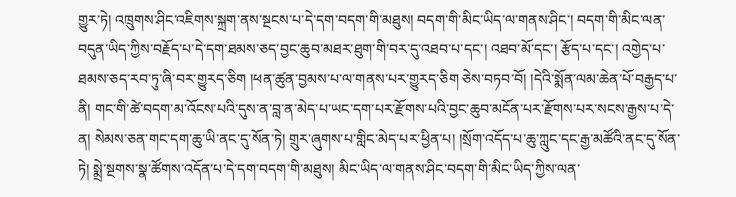གྱུར་ཏེ། འཁྲུགས་ཤིང་འཇིགས་སྐྲག་ནས་སྔངས་པ་དེ་དག་བདག་གི་མཐུས། བདག་གི་མིང་ཡིད་ལ་གནས་ཤིང་། བདག་གི་མིང་ལན་བདུན་ཡིད་ཀྱིས་བརྗོད་པ་དེ་དག་ཐམས་ཅད་བྱང་ཆུབ་མཐར་ཐུག་གི་བར་དུ་འཐབ་པ་དང་། འཐབ་མོ་དང་། རྩོད་པ་དང་། འགྱེད་པ་ཐམས་ཅད་རབ་ཏུ་ཞི་བར་གྱུརད་ཅིག །ཕན་ཚུན་བྱམས་པ་ལ་གནས་པར་གྱུརད་ཅིག ཅེས་བཏབ་བོ། །དེའི་སྨོན་ལམ་ཆེན་པོ་བརྒྱད་པ་ནི། གང་གི་ཚེ་བདག་མ་འོངས་པའི་དུས་ན་བླ་ན་མེད་པ་ཡང་དག་པར་རྫོགས་པའི་བྱང་ཆུབ་མངོན་པར་རྫོགས་པར་སངས་རྒྱས་པ་དེ་ན། སེམས་ཅན་གང་དག་ཆུ་ཡི་ནང་དུ་སོན་ཏེ། གྲུར་ཞུགས་པ་གླིང་མེད་པར་ཕྱིན་པ། །སྲོག་འདོད་པ་ཆུ་ཀླུང་དང་རྒྱ་མཚོའི་ནང་དུ་སོན་ཏེ། སྨྲེ་སྔགས་སྣ་ཚོགས་འདོན་པ་དེ་དག་བདག་གི་མཐུས། མིང་ཡིད་ལ་གནས་ཤིང་བདག་གི་མིང་ཡིད་ཀྱིས་ལན་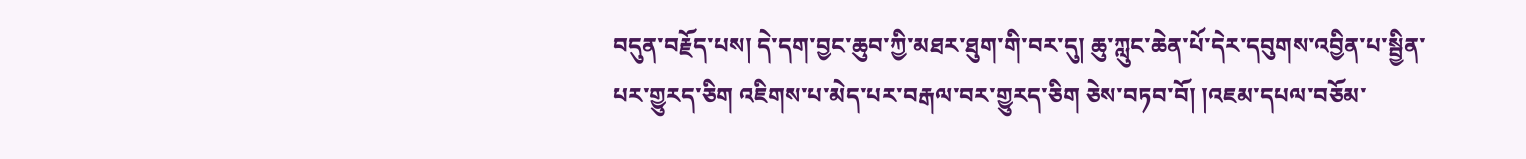བདུན་བརྗོད་པས། དེ་དག་བྱང་ཆུབ་ཀྱི་མཐར་ཐུག་གི་བར་དུ། ཆུ་ཀླུང་ཆེན་པོ་དེར་དབུགས་འབྱིན་པ་སྦྱིན་པར་གྱུརད་ཅིག འཇིགས་པ་མེད་པར་བརྒལ་བར་གྱུརད་ཅིག ཅེས་བཏབ་བོ། །འཇམ་དཔལ་བཅོམ་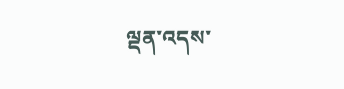ལྡན་འདས་